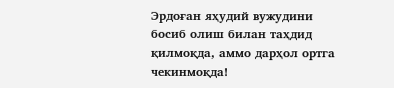Эрдоған яҳудий вужудини босиб олиш билан таҳдид қилмоқда, аммо дарҳол ортга чекинмоқда!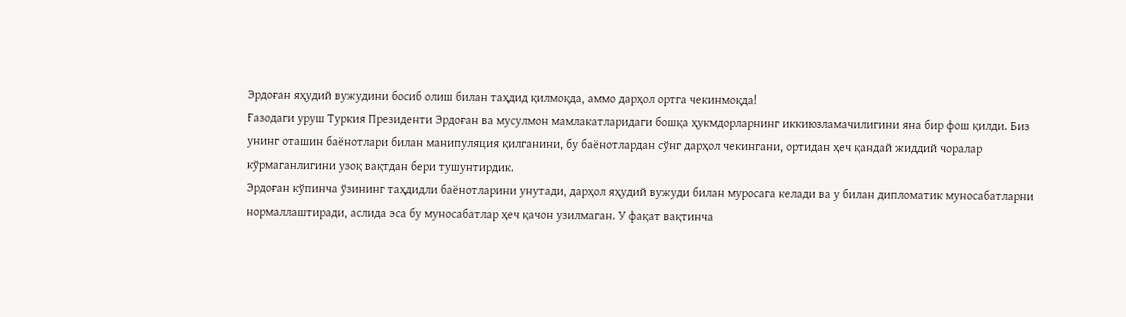Эрдоған яҳудий вужудини босиб олиш билан таҳдид қилмоқда, аммо дарҳол ортга чекинмоқда!
Ғазодаги уруш Туркия Президенти Эрдоған ва мусулмон мамлакатларидаги бошқа ҳукмдорларнинг иккиюзламачилигини яна бир фош қилди. Биз унинг оташин баёнотлари билан манипуляция қилганини, бу баёнотлардан сўнг дарҳол чекингани, ортидан ҳеч қандай жиддий чоралар кўрмаганлигини узоқ вақтдан бери тушунтирдик.
Эрдоған кўпинча ўзининг таҳдидли баёнотларини унутади, дарҳол яҳудий вужуди билан муросага келади ва у билан дипломатик муносабатларни нормаллаштиради, аслида эса бу муносабатлар ҳеч қачон узилмаган. У фақат вақтинча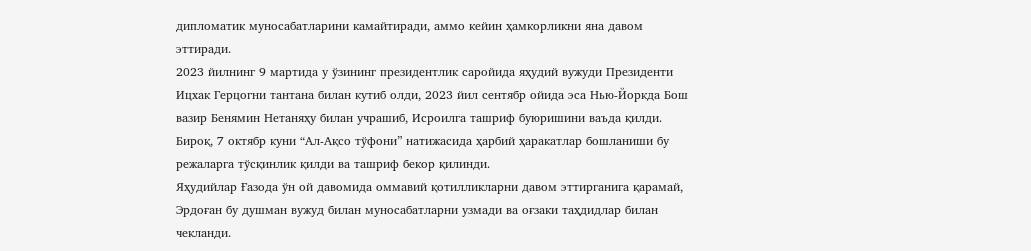дипломатик муносабатларини камайтиради, аммо кейин ҳамкорликни яна давом эттиради.
2023 йилнинг 9 мартида у ўзининг президентлик саройида яҳудий вужуди Президенти Ицхак Герцогни тантана билан кутиб олди, 2023 йил сентябр ойида эса Нью-Йоркда Бош вазир Бенямин Нетаняҳу билан учрашиб, Исроилга ташриф буюришини ваъда қилди. Бироқ, 7 октябр куни “Ал-Ақсо тўфони” натижасида ҳарбий ҳаракатлар бошланиши бу режаларга тўсқинлик қилди ва ташриф бекор қилинди.
Яҳудийлар Ғазода ўн ой давомида оммавий қотилликларни давом эттирганига қарамай, Эрдоған бу душман вужуд билан муносабатларни узмади ва оғзаки таҳдидлар билан чекланди.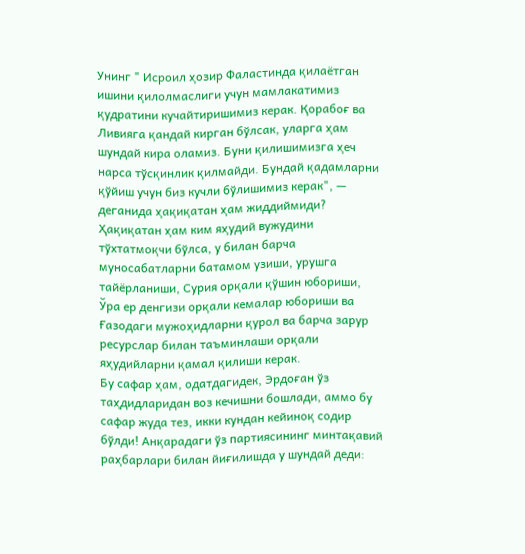Унинг " Исроил ҳозир Фаластинда қилаётган ишини қилолмаслиги учун мамлакатимиз қудратини кучайтиришимиз керак. Қорабоғ ва Ливияга қандай кирган бўлсак, уларга ҳам шундай кира оламиз. Буни қилишимизга ҳеч нарса тўсқинлик қилмайди. Бундай қадамларни қўйиш учун биз кучли бўлишимиз керак", — деганида ҳақиқатан ҳам жиддиймиди?
Ҳақиқатан ҳам ким яҳудий вужудини тўхтатмоқчи бўлса, у билан барча муносабатларни батамом узиши, урушга тайёрланиши, Сурия орқали қўшин юбориши, Ўра ер денгизи орқали кемалар юбориши ва Ғазодаги мужоҳидларни қурол ва барча зарур ресурслар билан таъминлаши орқали яҳудийларни қамал қилиши керак.
Бу сафар ҳам, одатдагидек, Эрдоған ўз таҳдидларидан воз кечишни бошлади, аммо бу сафар жуда тез, икки кундан кейиноқ содир бўлди! Анқарадаги ўз партиясининг минтақавий раҳбарлари билан йиғилишда у шундай деди: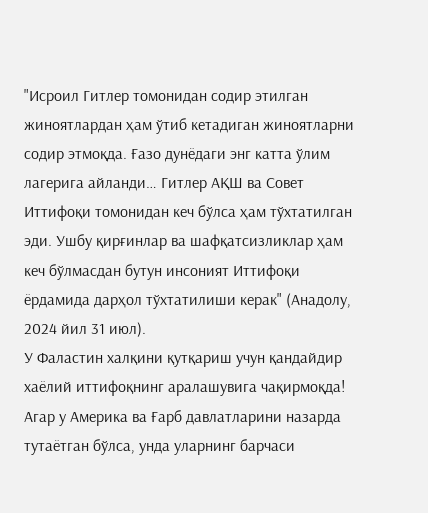"Исроил Гитлер томонидан содир этилган жиноятлардан ҳам ўтиб кетадиган жиноятларни содир этмоқда. Ғазо дунёдаги энг катта ўлим лагерига айланди… Гитлер АҚШ ва Совет Иттифоқи томонидан кеч бўлса ҳам тўхтатилган эди. Ушбу қирғинлар ва шафқатсизликлар ҳам кеч бўлмасдан бутун инсоният Иттифоқи ёрдамида дарҳол тўхтатилиши керак" (Анадолу, 2024 йил 31 июл).
У Фаластин халқини қутқариш учун қандайдир хаёлий иттифоқнинг аралашувига чақирмоқда! Агар у Америка ва Ғарб давлатларини назарда тутаётган бўлса, унда уларнинг барчаси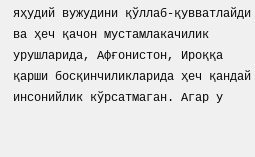яҳудий вужудини қўллаб-қувватлайди ва ҳеч қачон мустамлакачилик урушларида, Афғонистон, Ироққа қарши босқинчиликларида ҳеч қандай инсонийлик кўрсатмаган. Агар у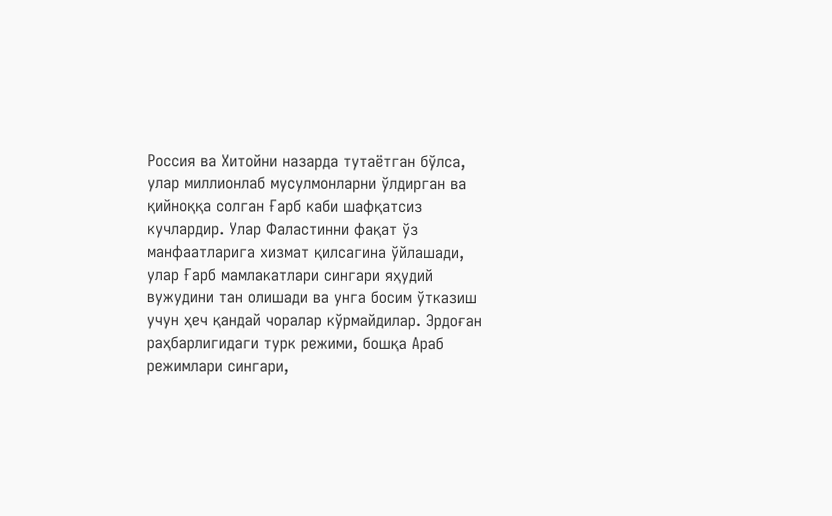Россия ва Хитойни назарда тутаётган бўлса, улар миллионлаб мусулмонларни ўлдирган ва қийноққа солган Ғарб каби шафқатсиз кучлардир. Улар Фаластинни фақат ўз манфаатларига хизмат қилсагина ўйлашади, улар Ғарб мамлакатлари сингари яҳудий вужудини тан олишади ва унга босим ўтказиш учун ҳеч қандай чоралар кўрмайдилар. Эрдоған раҳбарлигидаги турк режими, бошқа Араб режимлари сингари,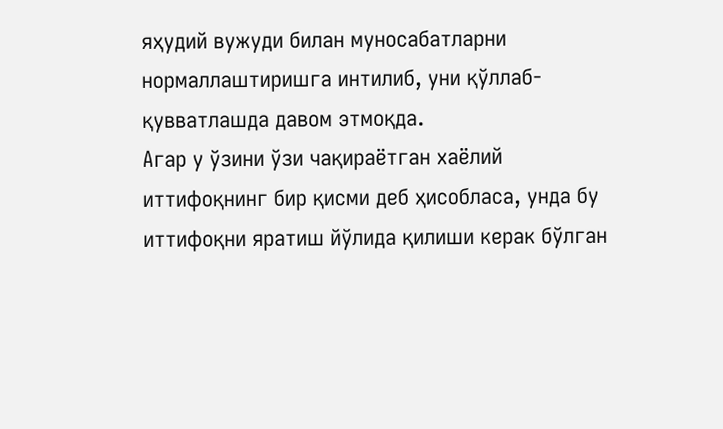яҳудий вужуди билан муносабатларни нормаллаштиришга интилиб, уни қўллаб-қувватлашда давом этмоқда.
Агар у ўзини ўзи чақираётган хаёлий иттифоқнинг бир қисми деб ҳисобласа, унда бу иттифоқни яратиш йўлида қилиши керак бўлган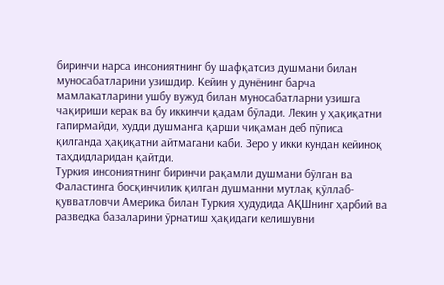биринчи нарса инсониятнинг бу шафқатсиз душмани билан муносабатларини узишдир. Кейин у дунёнинг барча мамлакатларини ушбу вужуд билан муносабатларни узишга чақириши керак ва бу иккинчи қадам бўлади. Лекин у ҳақиқатни гапирмайди, худди душманга қарши чиқаман деб пўписа қилганда ҳақиқатни айтмагани каби. Зеро у икки кундан кейиноқ таҳдидларидан қайтди.
Туркия инсониятнинг биринчи рақамли душмани бўлган ва Фаластинга босқинчилик қилган душманни мутлақ қўллаб-қувватловчи Америка билан Туркия ҳудудида АҚШнинг ҳарбий ва разведка базаларини ўрнатиш ҳақидаги келишувни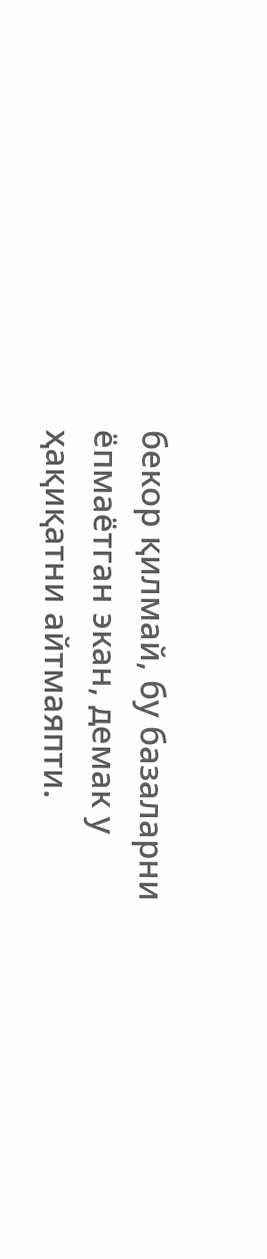бекор қилмай, бу базаларни ёпмаётган экан, демак у ҳақиқатни айтмаяпти.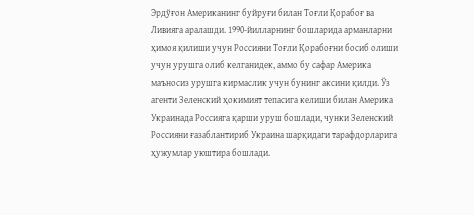Эрдўғон Американинг буйруғи билан Тоғли Қорабоғ ва Ливияга аралашди. 1990-йилларнинг бошларида арманларни ҳимоя қилиши учун Россияни Тоғли Қорабоғни босиб олиши учун урушга олиб келганидек, аммо бу сафар Aмерика маъносиз урушга кирмаслик учун бунинг аксини қилди. Ўз агенти Зеленский ҳокимият тепасига келиши билан Aмерика Украинада Россияга қарши уруш бошлади, чунки Зеленский Россияни ғазаблантириб Украина шарқидаги тарафдорларига ҳужумлар уюштира бошлади.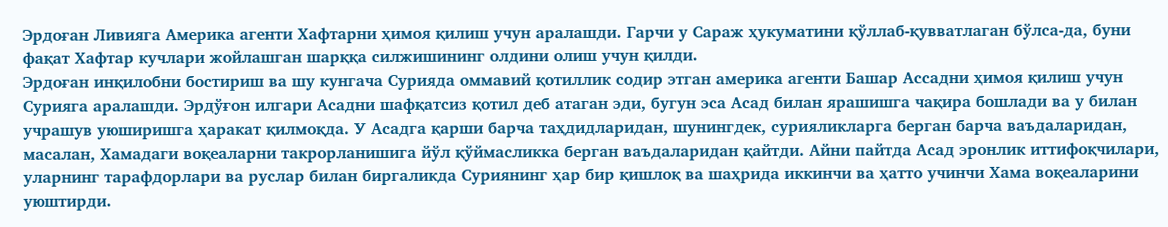Эрдоған Ливияга Америка aгенти Хафтарни ҳимоя қилиш учун аралашди. Гарчи у Сараж ҳукуматини қўллаб-қувватлаган бўлса-да, буни фақат Хафтар кучлари жойлашган шарққа силжишининг олдини олиш учун қилди.
Эрдоған инқилобни бостириш ва шу кунгача Сурияда оммавий қотиллик содир этган америка агенти Башар Ассадни ҳимоя қилиш учун Сурияга аралашди. Эрдўғон илгари Асадни шафқатсиз қотил деб атаган эди, бугун эса Асад билан ярашишга чақира бошлади ва у билан учрашув уюширишга ҳаракат қилмоқда. У Асадга қарши барча таҳдидларидан, шунингдек, сурияликларга берган барча ваъдаларидан, масалан, Хамадаги воқеаларни такрорланишига йўл қўймасликка берган ваъдаларидан қайтди. Айни пайтда Асад эронлик иттифоқчилари, уларнинг тарафдорлари ва руслар билан биргаликда Суриянинг ҳар бир қишлоқ ва шаҳрида иккинчи ва ҳатто учинчи Хама воқеаларини уюштирди.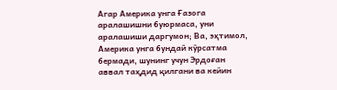Агар Америка унга Ғазога аралашишни буюрмаса, уни аралашиши даргумон; Ва, эҳтимол, Америка унга бундай кўрсатма бермади, шунинг учун Эрдоған аввал таҳдид қилгани ва кейин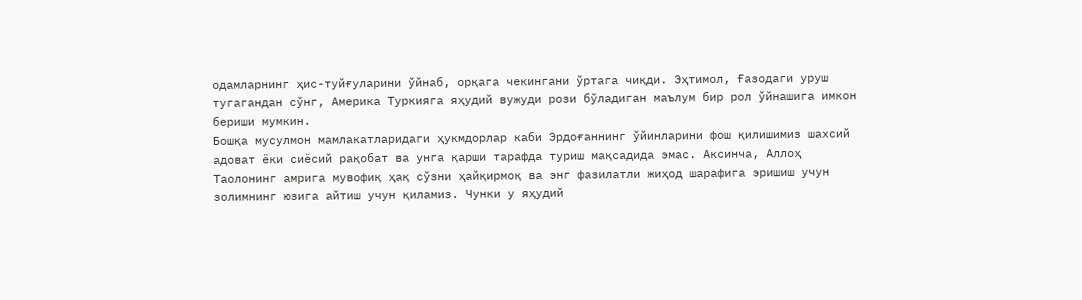одамларнинг ҳис-туйғуларини ўйнаб, орқага чекингани ўртага чиқди. Эҳтимол, Ғазодаги уруш тугагандан сўнг, Америка Туркияга яҳудий вужуди рози бўладиган маълум бир рол ўйнашига имкон бериши мумкин.
Бошқа мусулмон мамлакатларидаги ҳукмдорлар каби Эрдоғаннинг ўйинларини фош қилишимиз шахсий адоват ёки сиёсий рақобат ва унга қарши тарафда туриш мақсадида эмас. Аксинча, Аллоҳ Таолонинг амрига мувофиқ ҳақ сўзни ҳайқирмоқ ва энг фазилатли жиҳод шарафига эришиш учун золимнинг юзига айтиш учун қиламиз. Чунки у яҳудий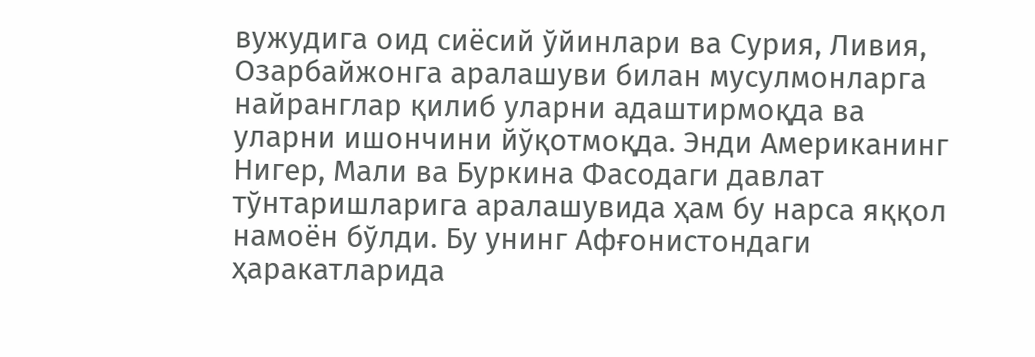вужудига оид сиёсий ўйинлари ва Сурия, Ливия, Озарбайжонга аралашуви билан мусулмонларга найранглар қилиб уларни адаштирмоқда ва уларни ишончини йўқотмоқда. Энди Американинг Нигер, Мали ва Буркина Фасодаги давлат тўнтаришларига аралашувида ҳам бу нарса яққол намоён бўлди. Бу унинг Афғонистондаги ҳаракатларида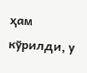ҳам кўрилди, у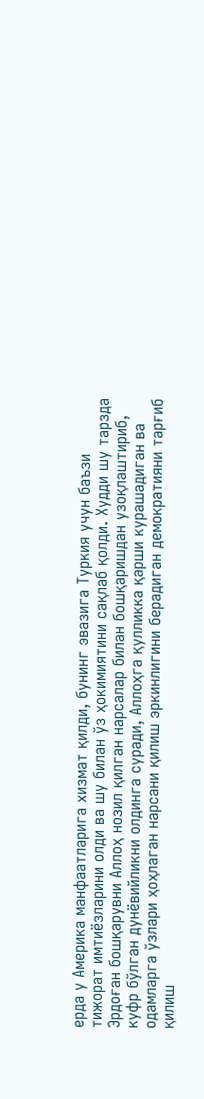ерда у Америка манфаатларига хизмат қилди, бунинг эвазига Туркия учун баъзи тижорат имтиёзларини олди ва шу билан ўз ҳокимиятини сақлаб қолди. Худди шу тарзда Эрдоған бошқарувни Аллоҳ нозил қилган нарсалар билан бошқаришдан узоқлаштириб, куфр бўлган дунёвийликни олдинга суради, Аллоҳга қулликка қарши курашадиган ва одамларга ўзлари ҳоҳлаган нарсани қилиш эркинлигини берадиган демократияни тарғиб қилиш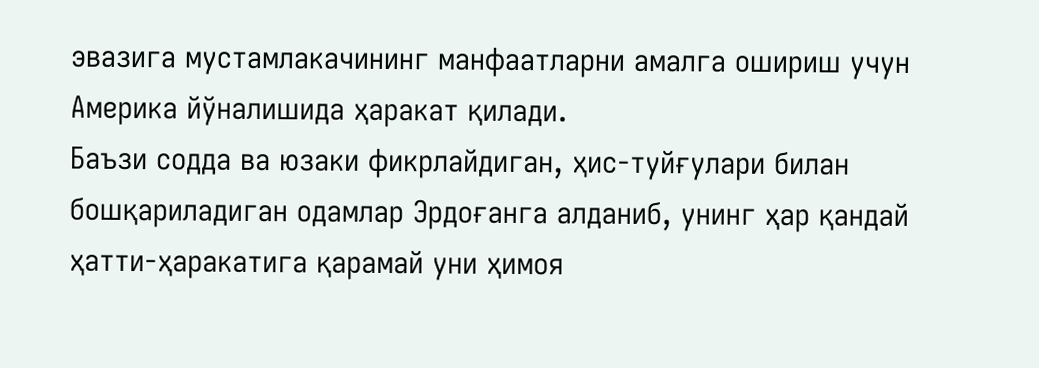эвазига мустамлакачининг манфаатларни амалга ошириш учун Америка йўналишида ҳаракат қилади.
Баъзи содда ва юзаки фикрлайдиган, ҳис-туйғулари билан бошқариладиган одамлар Эрдоғанга алданиб, унинг ҳар қандай ҳатти-ҳаракатига қарамай уни ҳимоя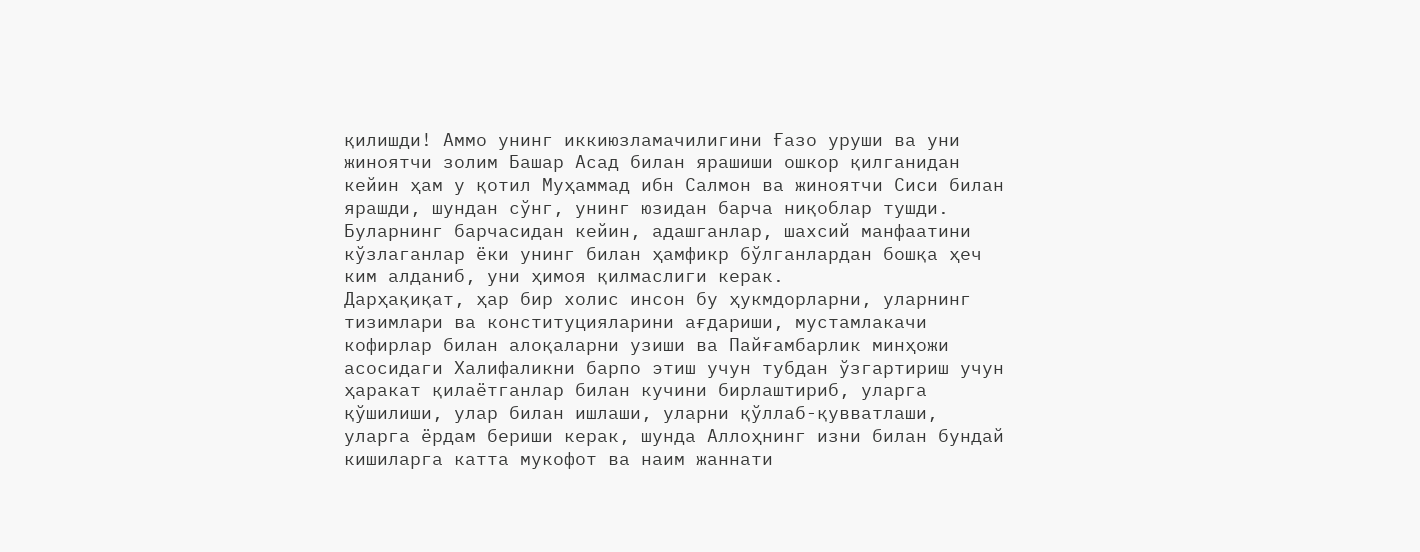қилишди! Аммо унинг иккиюзламачилигини Ғазо уруши ва уни жиноятчи золим Башар Асад билан ярашиши ошкор қилганидан кейин ҳам у қотил Муҳаммад ибн Салмон ва жиноятчи Сиси билан ярашди, шундан сўнг, унинг юзидан барча ниқоблар тушди. Буларнинг барчасидан кейин, адашганлар, шахсий манфаатини кўзлаганлар ёки унинг билан ҳамфикр бўлганлардан бошқа ҳеч ким алданиб, уни ҳимоя қилмаслиги керак.
Дарҳақиқат, ҳар бир холис инсон бу ҳукмдорларни, уларнинг тизимлари ва конституцияларини ағдариши, мустамлакачи кофирлар билан алоқаларни узиши ва Пайғамбарлик минҳожи асосидаги Халифаликни барпо этиш учун тубдан ўзгартириш учун ҳаракат қилаётганлар билан кучини бирлаштириб, уларга қўшилиши, улар билан ишлаши, уларни қўллаб-қувватлаши, уларга ёрдам бериши керак, шунда Аллоҳнинг изни билан бундай кишиларга катта мукофот ва наим жаннати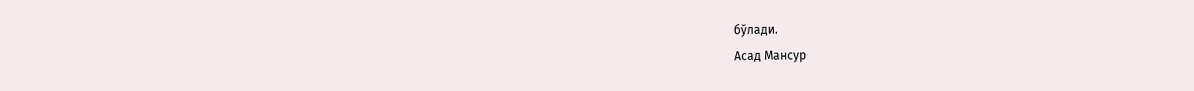бўлади.
Асад Мансур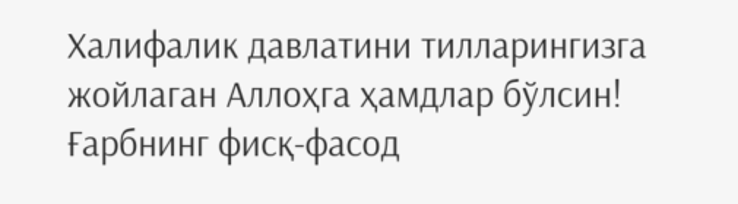Халифалик давлатини тилларингизга жойлаган Аллоҳга ҳамдлар бўлсин!
Ғарбнинг фисқ-фасод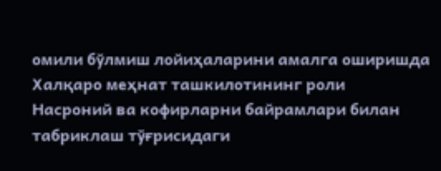омили бўлмиш лойиҳаларини амалга оширишда Халқаро меҳнат ташкилотининг роли
Насроний ва кофирларни байрамлари билан табриклаш тўғрисидаги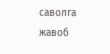саволга жавоб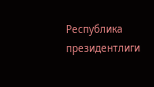Республика президентлиги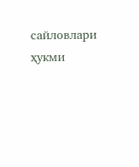сайловлари ҳукми